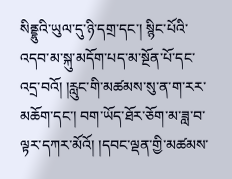སིནྡྷུའི་ཡུལ་དུ་ཉི་དགྲ་དང་། སྙིང་པོའི་འདབ་མ་སྐུ་མདོག་པད་མ་སྔོན་པོ་དང་འདྲ་བའོ། །རླུང་གི་མཚམས་སུ་ན་ག་རར་མཆོག་དང་། བག་ཡོད་ཐོར་ཅོག་མ་ཟླ་བ་ལྟར་དཀར་མོའོ། །དབང་ལྡན་གྱི་མཚམས་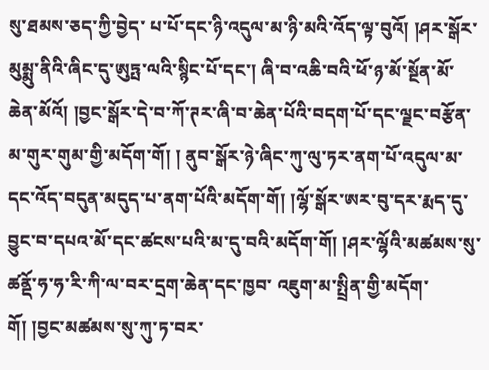སུ་ཐམས་ཅད་ཀྱི་བྱེད་ པ་པོ་དང་ཉི་འདུལ་མ་ཉི་མའི་འོད་ལྟ་བུའོ། །ཤར་སྒོར་མུམྨུ་ནིའི་ཞིང་དུ་ཨུཏྤ་ལའི་སྙིང་པོ་དང་། ཞི་བ་འཆི་བའི་ཕོ་ཉ་མོ་སྔོན་མོ་ཆེན་མོའོ། །བྱང་སྒོར་དེ་བ་ཀོ་ཊར་ཞི་བ་ཆེན་པོའི་བདག་པོ་དང་ལྗང་བརྩོན་མ་གུར་གུམ་གྱི་མདོག་གོ། ། ནུབ་སྒོར་ཉེ་ཞིང་ཀུ་ལུ་ཏར་ནག་པོ་འདུལ་མ་དང་འོད་བདུན་མདུད་པ་ནག་པོའི་མདོག་གོ། །ལྷོ་སྒོར་ཨར་བུ་དར་རྨད་དུ་བྱུང་བ་དཔའ་མོ་དང་ཚངས་པའི་མ་དུ་བའི་མདོག་གོ། །ཤར་ལྷོའི་མཚམས་སུ་ཚནྡོ་ཧ་ཧ་རི་ཀི་ལ་བར་དྲག་ཆེན་དང་ཁྱབ་ འཇུག་མ་སྤྲིན་གྱི་མདོག་གོ། །བྱང་མཚམས་སུ་ཀུ་ཏ་བར་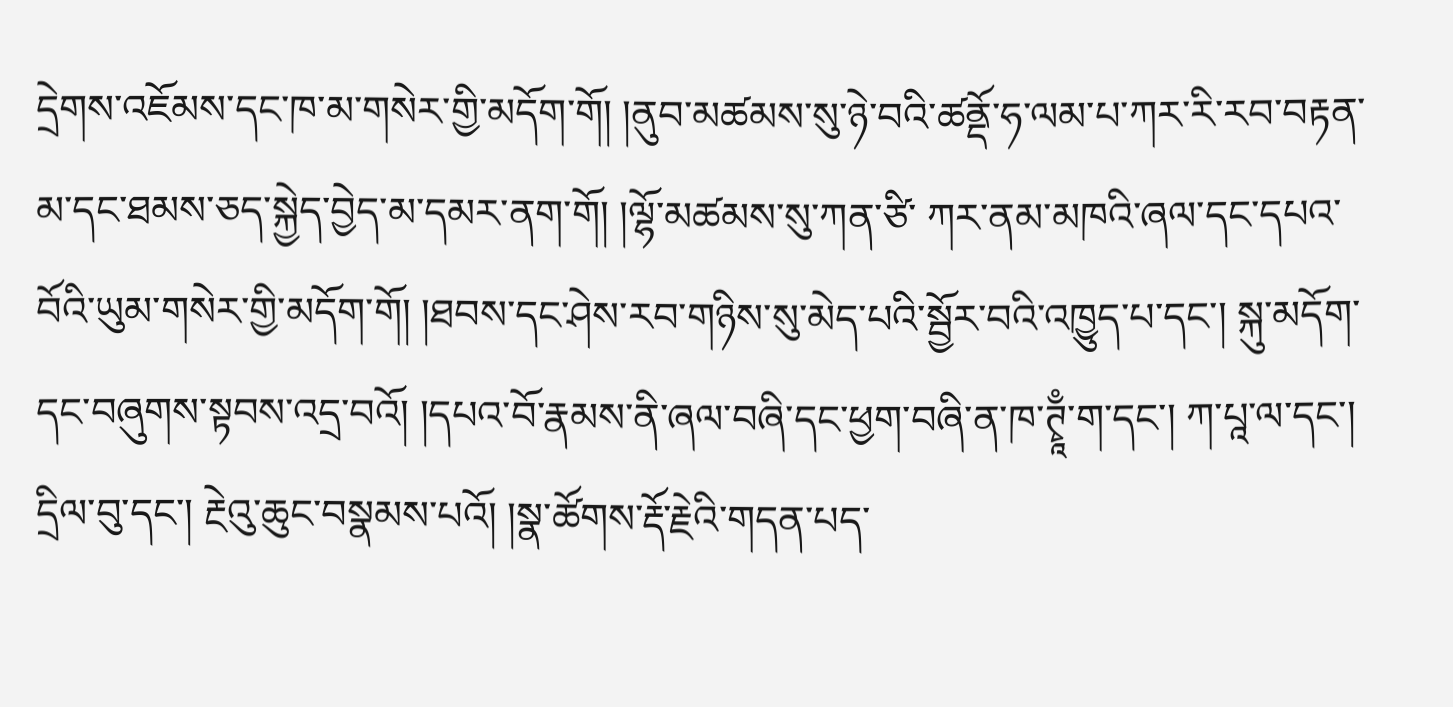དྲེགས་འཇོམས་དང་ཁ་མ་གསེར་གྱི་མདོག་གོ། །ནུབ་མཚམས་སུ་ཉེ་བའི་ཚནྡོ་ཧ་ལམ་པ་ཀར་རི་རབ་བརྟན་མ་དང་ཐམས་ཅད་སྐྱེད་བྱེད་མ་དམར་ནག་གོ། །ལྷོ་མཚམས་སུ་ཀན་ཙི་ ཀར་ནམ་མཁའི་ཞལ་དང་དཔའ་བོའི་ཡུམ་གསེར་གྱི་མདོག་གོ། །ཐབས་དང་ཤེས་རབ་གཉིས་སུ་མེད་པའི་སྦྱོར་བའི་འཁྱུད་པ་དང་། སྐུ་མདོག་དང་བཞུགས་སྟབས་འདྲ་བའོ། །དཔའ་བོ་རྣམས་ནི་ཞལ་བཞི་དང་ཕྱག་བཞི་ན་ཁ་ཊྭཱྃ་ག་དང་། ཀ་པཱ་ལ་དང་། དྲིལ་བུ་དང་། རྔེའུ་ཆུང་བསྣམས་པའོ། །སྣ་ཚོགས་རྡོ་རྗེའི་གདན་པད་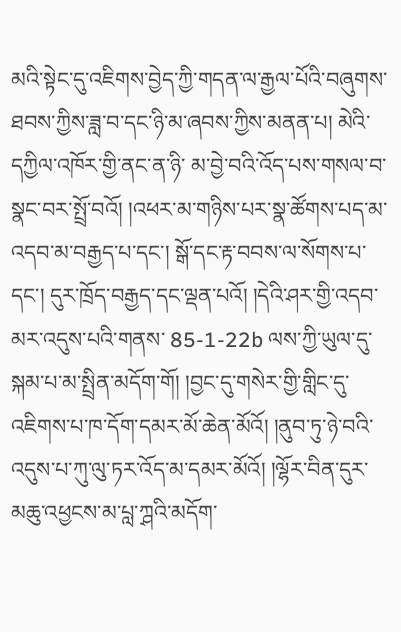མའི་སྟེང་དུ་འཇིགས་བྱེད་ཀྱི་གདན་ལ་རྒྱལ་པོའི་བཞུགས་ཐབས་ཀྱིས་ཟླ་བ་དང་ཉི་མ་ཞབས་ཀྱིས་མནན་པ། མེའི་དཀྱིལ་འཁོར་གྱི་ནང་ན་ཉི་ མ་བྱེ་བའི་འོད་པས་གསལ་བ་སྣང་བར་སྤྲོ་བའོ། །འཕར་མ་གཉིས་པར་སྣ་ཚོགས་པད་མ་འདབ་མ་བརྒྱད་པ་དང་། སྒོ་དང་རྟ་བབས་ལ་སོགས་པ་དང་། དུར་ཁྲོད་བརྒྱད་དང་ལྡན་པའོ། །དེའི་ཤར་གྱི་འདབ་མར་འདུས་པའི་གནས་ 85-1-22b ལས་ཀྱི་ཡུལ་དུ་སྐམ་པ་མ་སྤྲིན་མདོག་གོ། །བྱང་དུ་གསེར་གྱི་གླིང་དུ་འཇིགས་པ་ཁ་དོག་དམར་མོ་ཆེན་མོའོ། །ནུབ་ཏུ་ཉེ་བའི་འདུས་པ་ཀུ་ལུ་ཏར་འོད་མ་དམར་མོའོ། །ལྷོར་བིན་དུར་མཆུ་འཕྱངས་མ་པླ་ཀྴའི་མདོག་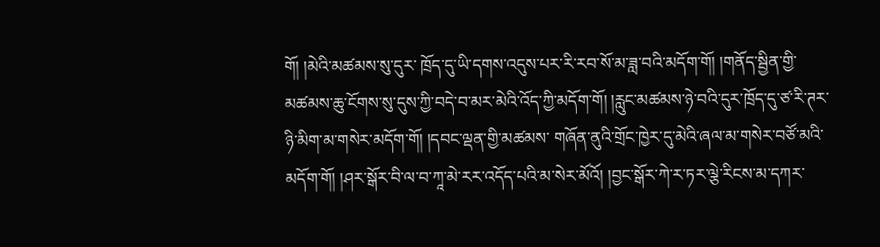གོ། །མེའི་མཚམས་སུ་དུར་ ཁྲོད་དུ་ཡི་དགས་འདུས་པར་རི་རབ་སོ་མ་ཟླ་བའི་མདོག་གོ། །གནོད་སྦྱིན་གྱི་མཚམས་ཆུ་ངོགས་སུ་དུས་ཀྱི་བདེ་བ་མར་མེའི་འོད་ཀྱི་མདོག་གོ། །རླུང་མཚམས་ཉེ་བའི་དུར་ཁྲོད་དུ་ཙ་རི་ཊར་ཉི་མིག་མ་གསེར་མདོག་གོ། །དབང་ལྡན་གྱི་མཚམས་ གཞོན་ནུའི་གྲོང་ཁྱེར་དུ་མེའི་ཞལ་མ་གསེར་བཙོ་མའི་མདོག་གོ། །ཤར་སྒོར་བི་ལ་བ་ཀཱ་མེ་རར་འདོད་པའི་མ་སེར་མོའོ། །བྱང་སྒོར་ཀེ་ར་ཏར་ལྕེ་རིངས་མ་དཀར་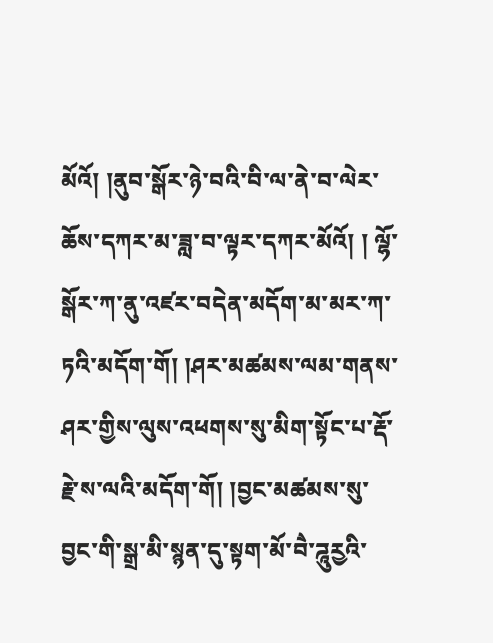མོའོ། །ནུབ་སྒོར་ཉེ་བའི་བི་ལ་ནེ་བ་ལེར་ཆོས་དཀར་མ་ཟླ་བ་ལྟར་དཀར་མོའོ། ། ལྷོ་སྒོར་ཀ་ནུ་འཛར་བདེན་མདོག་མ་མར་ཀ་ཏའི་མདོག་གོ། །ཤར་མཚམས་ལམ་གནས་ཤར་གྱིས་ལུས་འཕགས་སུ་མིག་སྟོང་པ་རྡོ་རྗེ་ས་ལའི་མདོག་གོ། །བྱང་མཚམས་སུ་བྱང་གི་སྒྲ་མི་སྙན་དུ་སྟག་མོ་བཻ་ཌཱུརྱའི་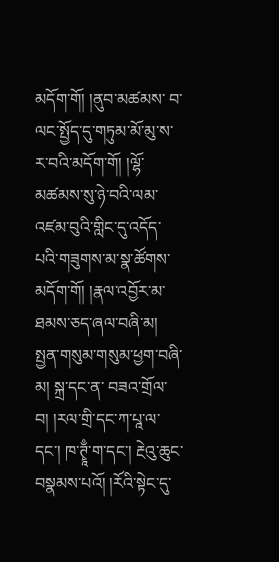མདོག་གོ། །ནུབ་མཚམས་ བ་ལང་སྤྱོད་དུ་གཏུམ་མོ་མུ་ས་ར་བའི་མདོག་གོ། །ལྷོ་མཚམས་སུ་ཉེ་བའི་ལམ་འཛམ་བུའི་གླིང་དུ་འདོད་པའི་གཟུགས་མ་སྣ་ཚོགས་མདོག་གོ། །རྣལ་འབྱོར་མ་ཐམས་ཅད་ཞལ་བཞི་མ། སྤྱན་གསུམ་གསུམ་ཕྱག་བཞི་མ། སྐྲ་དང་ན་ བཟའ་གྲོལ་བ། །རལ་གྲི་དང་ཀ་པཱ་ལ་དང་། ཁ་ཊྭཱྃ་ག་དང་། རྔེའུ་ཆུང་བསྣམས་པའོ། །རོའི་སྟེང་དུ་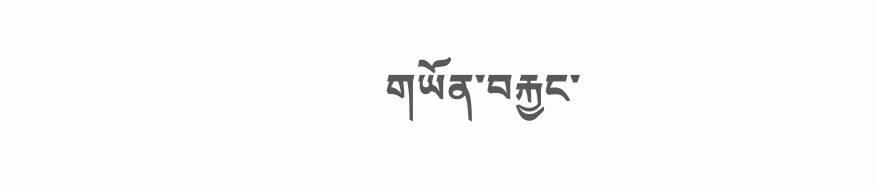གཡོན་བརྐྱང་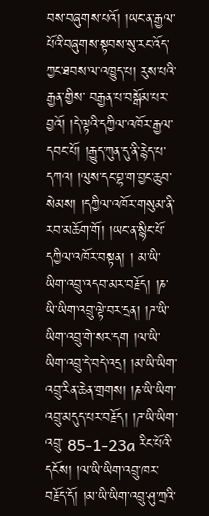བས་བཞུགས་པའོ། །ཡང་ན་རྒྱལ་པོའི་བཞུགས་སྟབས་སུ་རང་འོད་ཀྱང་ཐབས་ལ་འཁྱུད་པ། རུས་པའི་རྒྱན་གྱིས་ བརྒྱན་པ་བསྒོམ་པར་བྱའོ། །དེ་ལྟའི་དཀྱིལ་འཁོར་རྒྱལ་དབང་པོ། །རྒྱུད་ཀུན་དུ་ནི་རྙེད་པ་དཀའ། །ལུས་དང་བྷ་ག་བྱང་ཆུབ་སེམས། །དཀྱིལ་འཁོར་གསུམ་ནི་རབ་མཆོག་གོ། །ཡང་ན་སྙིང་པོ་དཀྱིལ་འཁོར་བསྟན། ། མ་ཡི་ཡིག་འབྲུ་འདབ་མར་བརྗོད། །ཎ་ཡི་ཡིག་འབྲུ་ལྟེ་བར་དྲན། །ཌ་ཡི་ཡིག་འབྲུ་གེ་སར་དག །ལ་ཡི་ཡིག་འབྲུ་དེ་བདེ་འདྲ། །མ་ཡི་ཡིག་འབྲུ་རིན་ཆེན་གྲགས། །ཎ་ཡི་ཡིག་འབྲུ་མདུད་པར་བརྗོད། །ཌ་ཡི་ཡིག་འབྲུ་ 85-1-23a རིང་པོའི་དངོས། །ལ་ཡི་ཡིག་འབྲུ་ཁར་བརྗོད་དོ། །མ་ཡི་ཡིག་འབྲུ་ཤུ་ཀྲའི་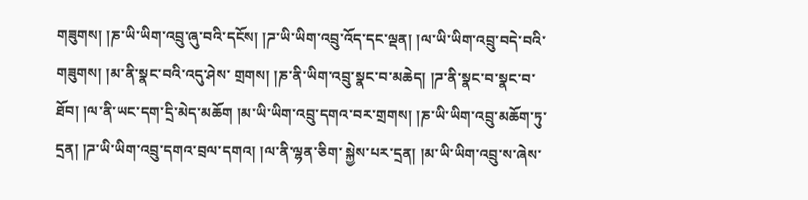གཟུགས། །ཎ་ཡི་ཡིག་འབྲུ་ཞུ་བའི་དངོས། །ཌ་ཡི་ཡིག་འབྲུ་འོད་དང་ལྡན། །ལ་ཡི་ཡིག་འབྲུ་བདེ་བའི་གཟུགས། །མ་ནི་སྣང་བའི་འདུ་ཤེས་ གྲགས། །ཎ་ནི་ཡིག་འབྲུ་སྣང་བ་མཆེད། །ཌ་ནི་སྣང་བ་སྣང་བ་ཐོབ། །ལ་ནི་ཡང་དག་དྲི་མེད་མཆོག །མ་ཡི་ཡིག་འབྲུ་དགའ་བར་གྲགས། །ཎ་ཡི་ཡིག་འབྲུ་མཆོག་ཏུ་དྲན། །ཌ་ཡི་ཡིག་འབྲུ་དགའ་བྲལ་དགའ། །ལ་ནི་ལྷན་ཅིག་ སྐྱེས་པར་དྲན། །མ་ཡི་ཡིག་འབྲུ་ས་ཞེས་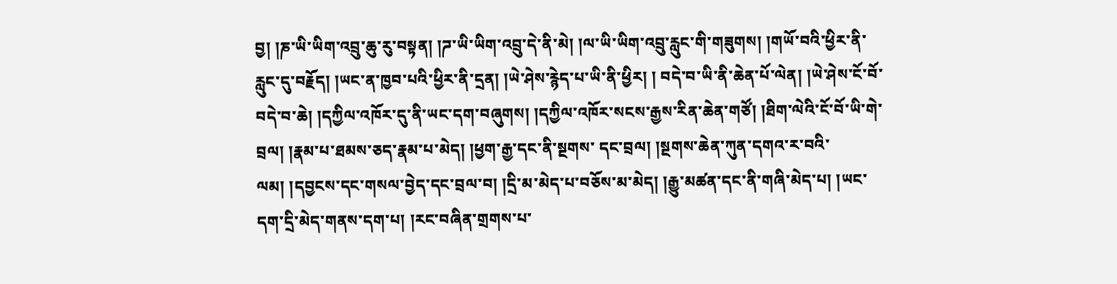བྱ། །ཎ་ཡི་ཡིག་འབྲུ་ཆུ་རུ་བསྟན། །ཌ་ཡི་ཡིག་འབྲུ་དེ་ནི་མེ། །ལ་ཡི་ཡིག་འབྲུ་རླུང་གི་གཟུགས། །གཡོ་བའི་ཕྱིར་ནི་རླུང་དུ་བརྗོད། །ཡང་ན་ཁྱབ་པའི་ཕྱིར་ནི་དྲན། །ཡེ་ཤེས་རྙེད་པ་ཡི་ནི་ཕྱིར། ། བདེ་བ་ཡི་ནི་ཆེན་པོ་ལེན། །ཡེ་ཤེས་ངོ་བོ་བདེ་བ་ཆེ། །དཀྱིལ་འཁོར་དུ་ནི་ཡང་དག་བཞུགས། །དཀྱིལ་འཁོར་སངས་རྒྱས་རིན་ཆེན་གཙོ། །ཐིག་ལེའི་ངོ་བོ་ཡི་གེ་བྲལ། །རྣམ་པ་ཐམས་ཅད་རྣམ་པ་མེད། །ཕྱག་རྒྱ་དང་ནི་སྔགས་ དང་བྲལ། །སྔགས་ཆེན་ཀུན་དགའ་ར་བའི་ལམ། །དབྱངས་དང་གསལ་བྱེད་དང་བྲལ་བ། །དྲི་མ་མེད་པ་བཅོས་མ་མེད། །རྒྱུ་མཚན་དང་ནི་གཞི་མེད་པ། །ཡང་དག་དྲི་མེད་གནས་དག་པ། །རང་བཞིན་གྲགས་པ་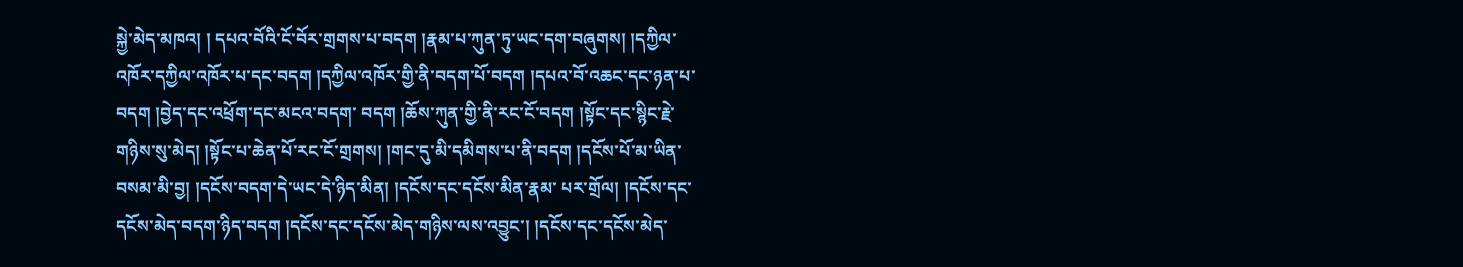སྐྱེ་མེད་མཁའ། ། དཔའ་བོའི་ངོ་བོར་གྲགས་པ་བདག །རྣམ་པ་ཀུན་ཏུ་ཡང་དག་བཞུགས། །དཀྱིལ་འཁོར་དཀྱིལ་འཁོར་པ་དང་བདག །དཀྱིལ་འཁོར་གྱི་ནི་བདག་པོ་བདག །དཔའ་བོ་འཆང་དང་ཉན་པ་བདག །བྱེད་དང་འཕྲོག་དང་མངའ་བདག་ བདག །ཆོས་ཀུན་གྱི་ནི་རང་ངོ་བདག །སྟོང་དང་སྙིང་རྗེ་གཉིས་སུ་མེད། །སྟོང་པ་ཆེན་པོ་རང་ངོ་གྲགས། །གང་དུ་མི་དམིགས་པ་ནི་བདག །དངོས་པོ་མ་ཡིན་བསམ་མི་བྱ། །དངོས་བདག་དེ་ཡང་དེ་ཉིད་མིན། །དངོས་དང་དངོས་མིན་རྣམ་ པར་གྲོལ། །དངོས་དང་དངོས་མེད་བདག་ཉིད་བདག །དངོས་དང་དངོས་མེད་གཉིས་ལས་འབྱུང་། །དངོས་དང་དངོས་མེད་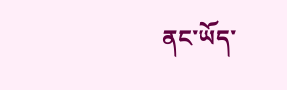ནང་ཡོད་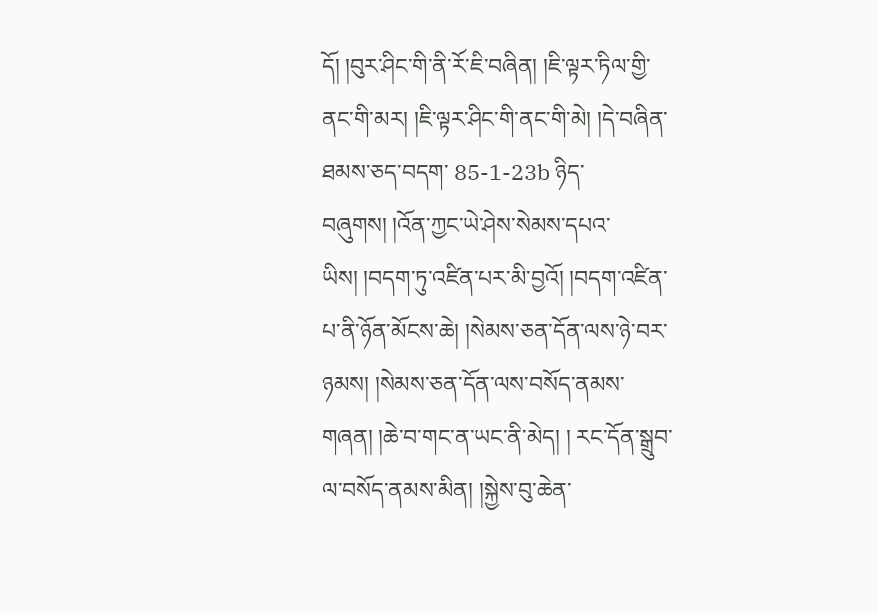དོ། །བུར་ཤིང་གི་ནི་རོ་ཇི་བཞིན། །ཇི་ལྟར་ཏིལ་གྱི་ནང་གི་མར། །ཇི་ལྟར་ཤིང་གི་ནང་གི་མེ། །དེ་བཞིན་ཐམས་ཅད་བདག་ 85-1-23b ཉིད་བཞུགས། །འོན་ཀྱང་ཡེ་ཤེས་སེམས་དཔའ་ཡིས། །བདག་ཏུ་འཛིན་པར་མི་བྱའོ། །བདག་འཛིན་པ་ནི་ཉོན་མོངས་ཆེ། །སེམས་ཅན་དོན་ལས་ཉེ་བར་ཉམས། །སེམས་ཅན་དོན་ལས་བསོད་ནམས་གཞན། །ཆེ་བ་གང་ན་ཡང་ནི་མེད། ། རང་དོན་སྒྲུབ་ལ་བསོད་ནམས་མིན། །སྐྱེས་བུ་ཆེན་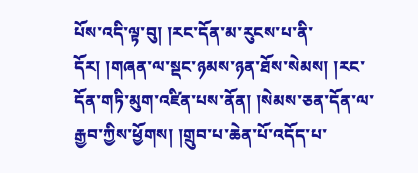པོས་འདི་ལྟ་བུ། །རང་དོན་མ་རུངས་པ་ནི་དོར། །གཞན་ལ་སྡང་ཉམས་ཉན་ཐོས་སེམས། །རང་དོན་གཏི་མུག་འཛིན་པས་ནོན། །སེམས་ཅན་དོན་ལ་རྒྱབ་ཀྱིས་ཕྱོགས། །གྲུབ་པ་ཆེན་པོ་འདོད་པ་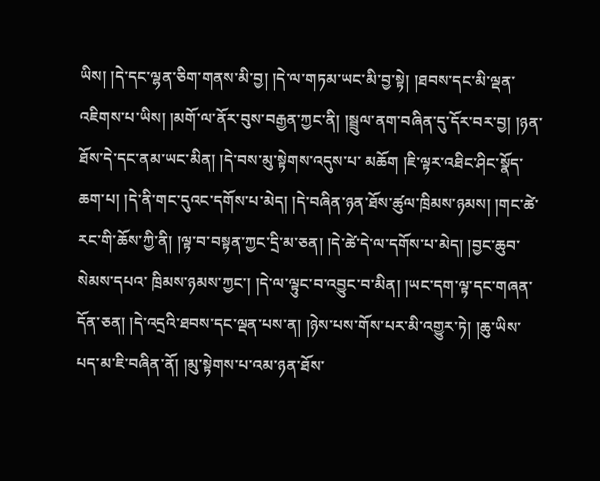ཡིས། །དེ་དང་ལྷན་ཅིག་གནས་མི་བྱ། །དེ་ལ་གཏམ་ཡང་མི་བྱ་སྟེ། །ཐབས་དང་མི་ལྡན་འཇིགས་པ་ཡིས། །མགོ་ལ་ནོར་བུས་བརྒྱན་ཀྱང་ནི། །སྦྲུལ་ནག་བཞིན་དུ་དོར་བར་བྱ། །ཉན་ཐོས་དེ་དང་ནམ་ཡང་མིན། །དེ་བས་མུ་སྟེགས་འདུས་པ་ མཆོག །ཇི་ལྟར་འཐིང་ཤིང་སྣོད་ཆག་པ། །དེ་ནི་གང་དུའང་དགོས་པ་མེད། །དེ་བཞིན་ཉན་ཐོས་ཚུལ་ཁྲིམས་ཉམས། །གང་ཚེ་རང་གི་ཆོས་ཀྱི་ནི། །ལྟ་བ་བསྟན་ཀྱང་དྲི་མ་ཅན། །དེ་ཚེ་དེ་ལ་དགོས་པ་མེད། །བྱང་ཆུབ་སེམས་དཔའ་ ཁྲིམས་ཉམས་ཀྱང་། །དེ་ལ་ལྟུང་བ་འབྱུང་བ་མིན། །ཡང་དག་ལྟ་དང་གཞན་དོན་ཅན། །དེ་འདྲའི་ཐབས་དང་ལྡན་པས་ན། །ཉེས་པས་གོས་པར་མི་འགྱུར་ཏེ། །ཆུ་ཡིས་པད་མ་ཇི་བཞིན་ནོ། །མུ་སྟེགས་པ་འམ་ཉན་ཐོས་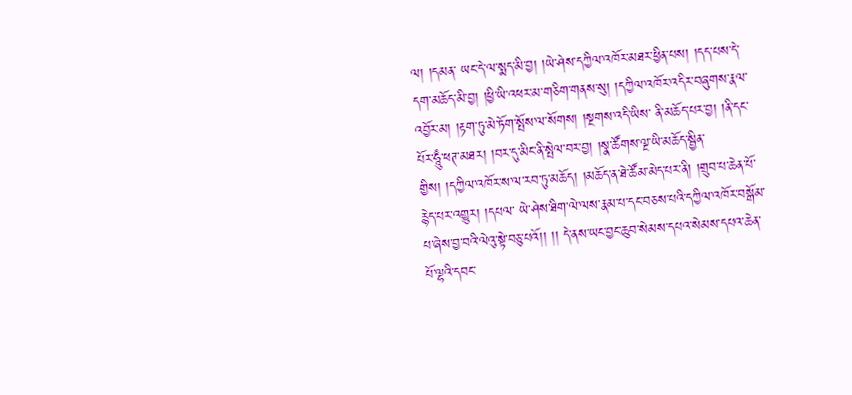ལ། །དམན་ ཡང་དེ་ལ་སྨད་མི་བྱ། །ཡེ་ཤེས་དཀྱིལ་འཁོར་མཐར་ཕྱིན་པས། །དད་པས་དེ་དག་མཆོད་མི་བྱ། །ཕྱི་ཡི་འཕར་མ་གཅིག་གནས་སུ། །དཀྱིལ་འཁོར་འདིར་བཞུགས་རྣལ་འབྱོར་མ། །རྟག་ཏུ་མེ་ཏོག་སྤོས་ལ་སོགས། །སྔགས་འདི་ཡིས་ ནི་མཆོད་པར་བྱ། །ནི་དང་པོར་ཧཱུྃ་ཕཊ་མཐར། །བར་དུ་མིང་ནི་སྤེལ་བར་བྱ། །སྣ་ཚོགས་ལྔ་ཡི་མཆོད་སྦྱིན་གྱིས། །དཀྱིལ་འཁོར་ས་ལ་རབ་ཏུ་མཆོད། །མཆོད་ན་ཐེ་ཚོམ་མེད་པར་ནི། །གྲུབ་པ་ཆེན་པོ་རྙེད་པར་འགྱུར། །དཔལ་ ཡེ་ཤེས་ཐིག་ལེ་ལས་རྣམ་པ་དང་བཅས་པའི་དཀྱིལ་འཁོར་བསྒོམ་པ་ཞེས་བྱ་བའི་ལེའུ་སྟེ་བཅུ་པའོ།། །། དེ་ནས་ཡང་བྱང་ཆུབ་སེམས་དཔའ་སེམས་དཔའ་ཆེན་པོ་ལྷའི་དབང་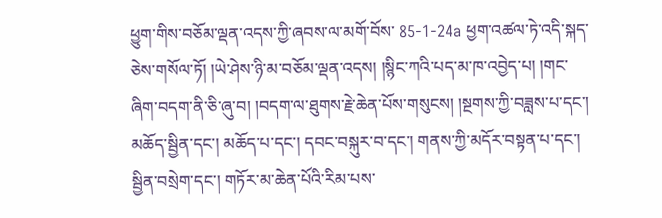ཕྱུག་གིས་བཅོམ་ལྡན་འདས་ཀྱི་ཞབས་ལ་མགོ་བོས་ 85-1-24a ཕྱག་འཚལ་ཏེ་འདི་སྐད་ཅེས་གསོལ་ཏོ། །ཡེ་ཤེས་ཉི་མ་བཅོམ་ལྡན་འདས། །སྙིང་ཀའི་པད་མ་ཁ་འབྱེད་པ། །གང་ཞིག་བདག་ནི་ཅི་ཞུ་བ། །བདག་ལ་ཐུགས་རྗེ་ཆེན་པོས་གསུངས། །སྔགས་ཀྱི་བཟླས་པ་དང་། མཆོད་སྦྱིན་དང་། མཆོད་པ་དང་། དབང་བསྐུར་བ་དང་། གནས་ཀྱི་མདོར་བསྟན་པ་དང་། སྦྱིན་བསྲེག་དང་། གཏོར་མ་ཆེན་པོའི་རིམ་པས་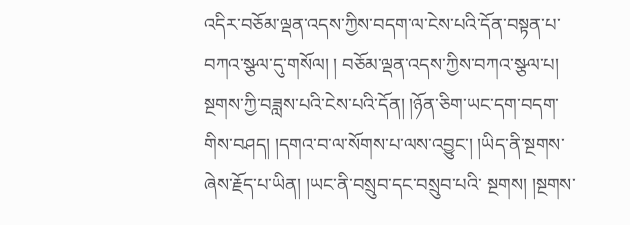འདིར་བཅོམ་ལྡན་འདས་ཀྱིས་བདག་ལ་ངེས་པའི་དོན་བསྟན་པ་བཀའ་སྩལ་དུ་གསོལ། ། བཅོམ་ལྡན་འདས་ཀྱིས་བཀའ་སྩལ་པ། སྔགས་ཀྱི་བཟླས་པའི་ངེས་པའི་དོན། །ཉོན་ཅིག་ཡང་དག་བདག་གིས་བཤད། །དགའ་བ་ལ་སོགས་པ་ལས་འབྱུང་། །ཡིད་ནི་སྔགས་ཞེས་རྗོད་པ་ཡིན། །ཡང་ནི་བསྲུབ་དང་བསྲུབ་པའི་ སྔགས། །སྔགས་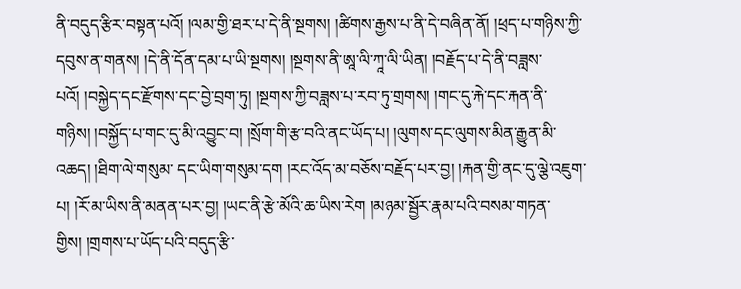ནི་བདུད་རྩིར་བསྟན་པའོ། །ལམ་གྱི་ཐར་པ་དེ་ནི་སྔགས། །ཚིགས་རྒྱས་པ་ནི་དེ་བཞིན་ནོ། །ཕྲད་པ་གཉིས་ཀྱི་དབུས་ན་གནས། །དེ་ནི་དོན་དམ་པ་ཡི་སྔགས། །སྔགས་ནི་ཨཱ་ལི་ཀཱ་ལི་ཡིན། །བརྗོད་པ་དེ་ནི་བཟླས་ པའོ། །བསྐྱེད་དང་རྫོགས་དང་བྱེ་བྲག་ཏུ། །སྔགས་ཀྱི་བཟླས་པ་རབ་ཏུ་གྲགས། །གང་དུ་རྐེ་དང་རྐན་ནི་གཉིས། །བསྐྱོད་པ་གང་དུ་མི་འབྱུང་བ། །སྲོག་གི་རྩ་བའི་ནང་ཡོད་པ། །ལུགས་དང་ལུགས་མིན་རྒྱུན་མི་འཆད། །ཐིག་ལེ་གསུམ་ དང་ཡིག་གསུམ་དག །རང་འོད་མ་བཅོས་བརྗོད་པར་བྱ། །རྐན་གྱི་ནང་དུ་ལྕེ་འཇུག་པ། །རོ་མ་ཡིས་ནི་མནན་པར་བྱ། །ཡང་ནི་རྩེ་མོའི་ཆ་ཡིས་རེག །མཉམ་སྦྱོར་རྣམ་པའི་བསམ་གཏན་གྱིས། །གྲགས་པ་ཡོད་པའི་བདུད་རྩི་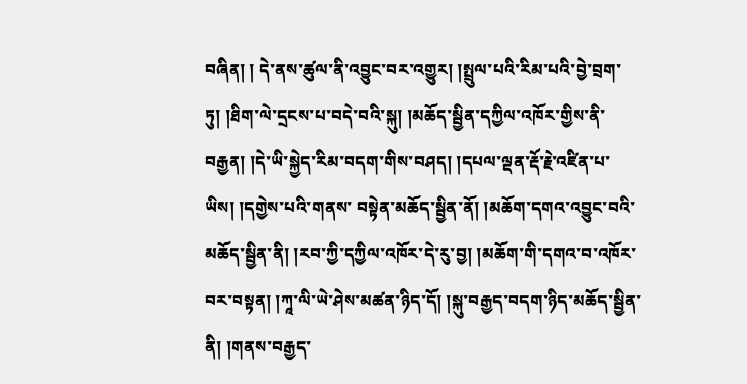བཞིན། ། དེ་ནས་ཚུལ་ནི་འབྱུང་བར་འགྱུར། །སྤྲུལ་པའི་རིམ་པའི་བྱེ་བྲག་ཏུ། །ཐིག་ལེ་དྲངས་པ་བདེ་བའི་སྐུ། །མཆོད་སྦྱིན་དཀྱིལ་འཁོར་གྱིས་ནི་བརྒྱན། །དེ་ཡི་སྐྱེད་རིམ་བདག་གིས་བཤད། །དཔལ་ལྡན་རྡོ་རྗེ་འཛིན་པ་ཡིས། །དགྱེས་པའི་གནས་ བསྟེན་མཆོད་སྦྱིན་ནོ། །མཆོག་དགའ་འབྱུང་བའི་མཆོད་སྦྱིན་ནི། །རབ་ཀྱི་དཀྱིལ་འཁོར་དེ་རུ་བྱ། །མཆོག་གི་དགའ་བ་འཁོར་བར་བསྟན། །ཀཱ་ལི་ཡེ་ཤེས་མཚན་ཉིད་དོ། །སྐུ་བརྒྱད་བདག་ཉིད་མཆོད་སྦྱིན་ནི། །གནས་བརྒྱད་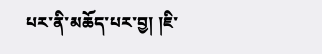པར་ནི་མཆོད་པར་བྱ། །ཇི་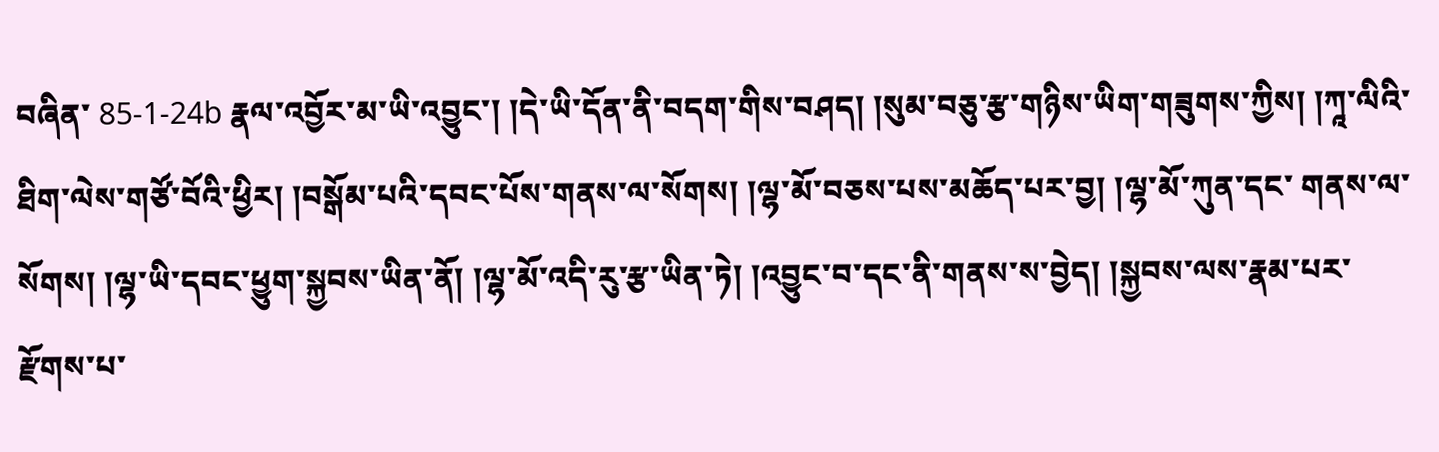བཞིན་ 85-1-24b རྣལ་འབྱོར་མ་ཡི་འབྱུང་། །དེ་ཡི་དོན་ནི་བདག་གིས་བཤད། །སུམ་བཅུ་རྩ་གཉིས་ཡིག་གཟུགས་ཀྱིས། །ཀཱ་ལིའི་ཐིག་ལེས་གཙོ་བོའི་ཕྱིར། །བསྒོམ་པའི་དབང་པོས་གནས་ལ་སོགས། །ལྷ་མོ་བཅས་པས་མཆོད་པར་བྱ། །ལྷ་མོ་ཀུན་དང་ གནས་ལ་སོགས། །ལྷ་ཡི་དབང་ཕྱུག་སྐྱབས་ཡིན་ནོ། །ལྷ་མོ་འདི་རུ་རྩ་ཡིན་ཏེ། །འབྱུང་བ་དང་ནི་གནས་ས་བྱེད། །སྐྱབས་ལས་རྣམ་པར་རྫོགས་པ་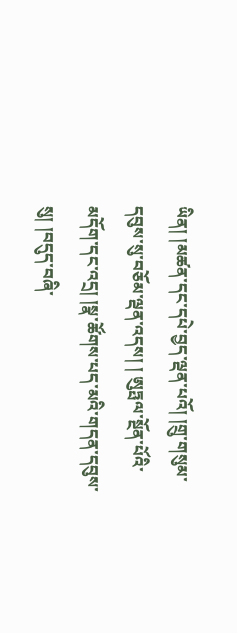ཡིན། །མཚན་དང་དཔེ་བྱད་ལྡན་པའོ། །གྲུ་གསུམ་དབུས་སུ་བཅོམ་ལྡན་འདས། ། ཨུཏྤལ་སྔོན་པོའི་མདོག་དང་འདྲ། །སྣ་ཚོགས་པད་མའི་གདན་དབུས་སུ། །བདུད་བཞི་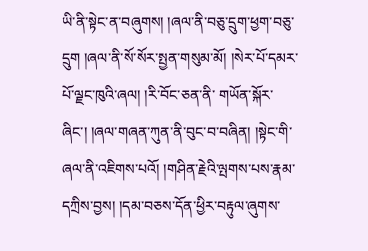ཡི་ནི་སྟེང་ན་བཞུགས། །ཞལ་ནི་བཅུ་དྲུག་ཕྱག་བཅུ་དྲུག །ཞལ་ནི་སོ་སོར་སྤྱན་གསུམ་མོ། །སེར་པོ་དམར་པོ་ལྗང་ཁུའི་ཞལ། །རི་བོང་ཅན་ནི་ གཡོན་སྐོར་ཞིང་། །ཞལ་གཞན་ཀུན་ནི་བུང་བ་བཞིན། །སྟེང་གི་ཞལ་ནི་འཇིགས་པའོ། །གཤིན་རྗེའི་ལྤགས་པས་རྣམ་དཀྲིས་བྱས། །དམ་བཅས་དོན་ཕྱིར་བརྟུལ་ཞུགས་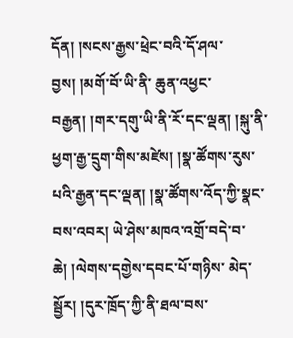དོན། །སངས་རྒྱས་ཕྲེང་བའི་དོ་ཤལ་བྱས། །མགོ་བོ་ཡི་ནི་ ཆུན་འཕྱང་བརྒྱན། །གར་དགུ་ཡི་ནི་རོ་དང་ལྡན། །སྐུ་ནི་ཕྱག་རྒྱ་དྲུག་གིས་མཛེས། །སྣ་ཚོགས་རུས་པའི་རྒྱན་དང་ལྡན། །སྣ་ཚོགས་འོད་ཀྱི་སྣང་བས་འབར། ཡེ་ཤེས་མཁའ་འགྲོ་བདེ་བ་ཆེ། །ལེགས་དགྱེས་དབང་པོ་གཉིས་ མེད་སྦྱོར། །དུར་ཁྲོད་ཀྱི་ནི་ཐལ་བས་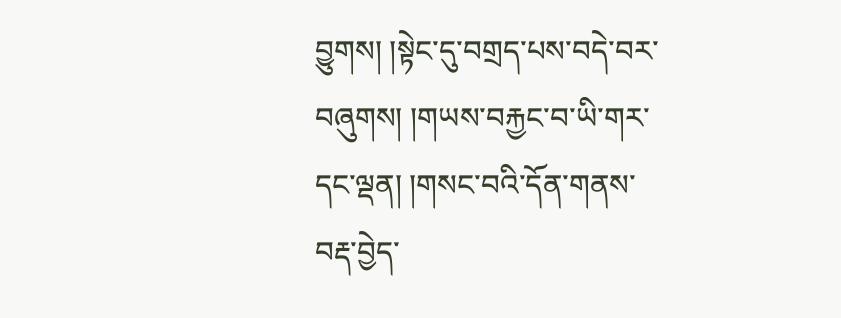བྱུགས། །སྟེང་དུ་བགྲད་པས་བདེ་བར་བཞུགས། །གཡས་བརྐྱང་བ་ཡི་གར་དང་ལྡན། །གསང་བའི་དོན་གནས་བརྡ་བྱེད་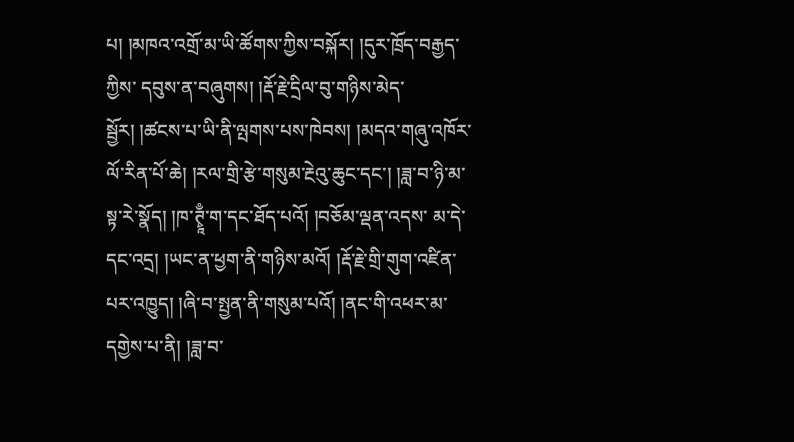པ། །མཁའ་འགྲོ་མ་ཡི་ཚོགས་ཀྱིས་བསྐོར། །དུར་ཁྲོད་བརྒྱད་ཀྱིས་ དབུས་ན་བཞུགས། །རྡོ་རྗེ་དྲིལ་བུ་གཉིས་མེད་སྦྱོར། །ཚངས་པ་ཡི་ནི་ལྤགས་པས་ཁེབས། །མདའ་གཞུ་འཁོར་ལོ་རིན་པོ་ཆེ། །རལ་གྲི་རྩེ་གསུམ་རྔེའུ་ཆུང་དང་། །ཟླ་བ་ཉི་མ་སྟ་རེ་སྣོད། །ཁ་ཊྭཱྃ་ག་དང་ཐོད་པའོ། །བཅོམ་ལྡན་འདས་ མ་དེ་དང་འདྲ། །ཡང་ན་ཕྱག་ནི་གཉིས་མའོ། །རྡོ་རྗེ་གྲི་གུག་འཛིན་པར་འཁྱུད། །ཞི་བ་སྤྱན་ནི་གསུམ་པའོ། །ནང་གི་འཕར་མ་དགྱེས་པ་ནི། །ཟླ་བ་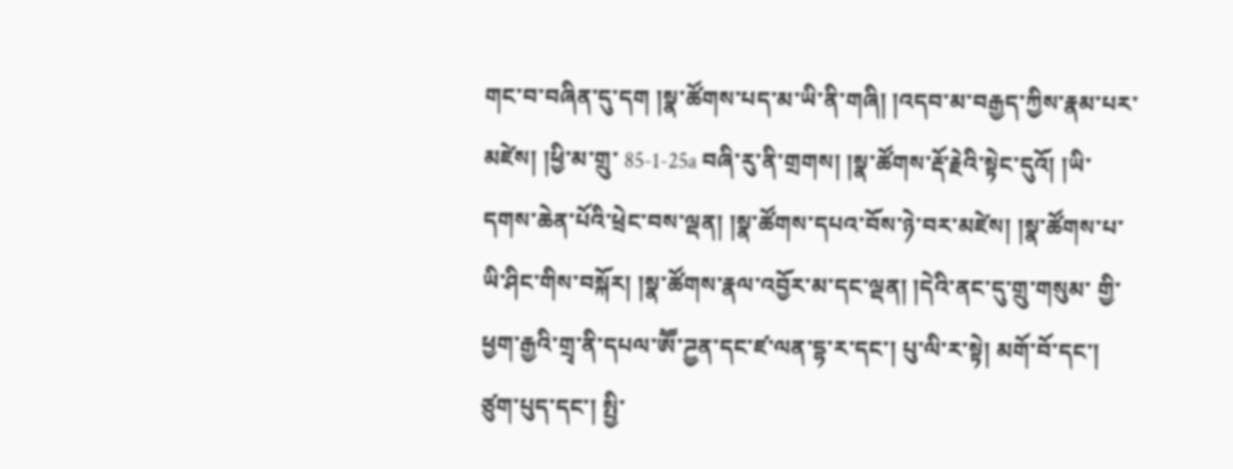གང་བ་བཞིན་དུ་དག །སྣ་ཚོགས་པད་མ་ཡི་ནི་གཞི། །འདབ་མ་བརྒྱད་ཀྱིས་རྣམ་པར་མཛེས། །ཕྱི་མ་གྲུ་ 85-1-25a བཞི་རུ་ནི་གྲགས། །སྣ་ཚོགས་རྡོ་རྗེའི་སྟེང་དུའོ། །ཡི་དགས་ཆེན་པོའི་ཕྲེང་བས་ལྡན། །སྣ་ཚོགས་དཔའ་བོས་ཉེ་བར་མཛེས། །སྣ་ཚོགས་པ་ཡི་ཤིང་གིས་བསྐོར། །སྣ་ཚོགས་རྣལ་འབྱོར་མ་དང་ལྡན། །དེའི་ནང་དུ་གྲུ་གསུམ་ གྱི་ཕྱག་རྒྱའི་གྲྭ་ནི་དཔལ་ཨཽ་ཌྱན་དང་ཛ་ལན་དྷ་ར་དང་། པུ་ལི་ར་སྟེ། མགོ་བོ་དང་། ཙུག་པུད་དང་། སྤྱི་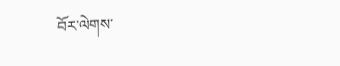བོར་ལེགས་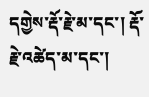དགྱེས་རྡོ་རྗེ་མ་དང་། རྡོ་རྗེ་འཚེད་མ་དང་།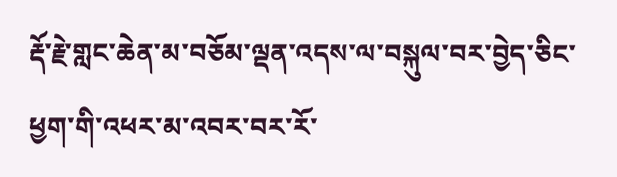རྡོ་རྗེ་གླང་ཆེན་མ་བཅོམ་ལྡན་འདས་ལ་བསྐུལ་བར་བྱེད་ཅིང་ཕྱག་གི་འཕར་མ་འབར་བར་རོ་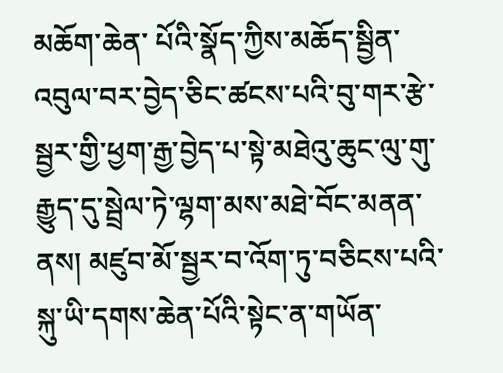མཆོག་ཆེན་ པོའི་སྣོད་ཀྱིས་མཆོད་སྦྱིན་འབུལ་བར་བྱེད་ཅིང་ཚངས་པའི་བུ་གར་རྩེ་སྦྱར་གྱི་ཕྱག་རྒྱ་བྱེད་པ་སྟེ་མཐེའུ་ཆུང་ལུ་གུ་རྒྱུད་དུ་སྦྲེལ་ཏེ་ལྷག་མས་མཐེ་བོང་མནན་ནས། མཛུབ་མོ་སྦྱར་བ་འོག་ཏུ་བཅིངས་པའི་སྐུ་ཡི་དགས་ཆེན་པོའི་སྟེང་ན་གཡོན་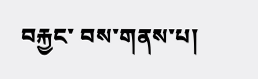བརྐྱང་ བས་གནས་པ།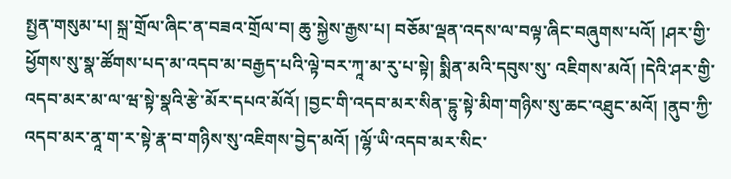སྤྱན་གསུམ་པ། སྐྲ་གྲོལ་ཞིང་ན་བཟའ་གྲོལ་བ། ཆུ་སྐྱེས་རྒྱས་པ། བཅོམ་ལྡན་འདས་ལ་བལྟ་ཞིང་བཞུགས་པའོ། །ཤར་གྱི་ཕྱོགས་སུ་སྣ་ཚོགས་པད་མ་འདབ་མ་བརྒྱད་པའི་ལྟེ་བར་ཀཱ་མ་རུ་པ་སྟེ། སྨིན་མའི་དབུས་སུ་ འཇིགས་མའོ། །དེའི་ཤར་གྱི་འདབ་མར་མ་ལ་ཝ་སྟེ་སྣའི་རྩེ་མོར་དཔའ་མོའོ། །བྱང་གི་འདབ་མར་སིན་དྷུ་སྟེ་མིག་གཉིས་སུ་ཆང་འཐུང་མའོ། །ནུབ་ཀྱི་འདབ་མར་ནཱ་ག་ར་སྟེ་རྣ་བ་གཉིས་སུ་འཇིགས་བྱེད་མའོ། །ལྷོ་ཡི་འདབ་མར་སིང་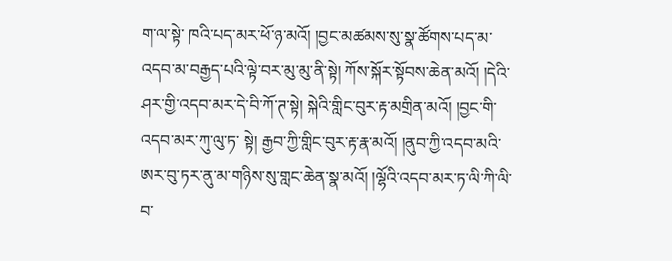ག་ལ་སྟེ་ ཁའི་པད་མར་ཕོ་ཉ་མའོ། །བྱང་མཚམས་སུ་སྣ་ཚོགས་པད་མ་འདབ་མ་བརྒྱད་པའི་ལྟེ་བར་མུ་མུ་ནི་སྟེ། ཀོས་སྐོར་སྟོབས་ཆེན་མའོ། །དེའི་ཤར་གྱི་འདབ་མར་དེ་བི་ཀོ་ཊ་སྟེ། སྐེའི་གླིང་བུར་རྟ་མགྲིན་མའོ། །བྱང་གི་འདབ་མར་ཀུ་ལུ་ཏ་ སྟེ། རྒྱབ་ཀྱི་གླིང་བུར་རྟ་རྣ་མའོ། །ནུབ་ཀྱི་འདབ་མའི་ཨར་བུ་ཏར་ནུ་མ་གཉིས་སུ་གླང་ཆེན་སྣ་མའོ། །ལྷོའི་འདབ་མར་ཏ་ལི་ཀི་ལི་བ་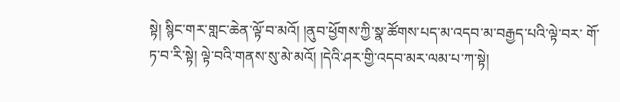སྟེ། སྙིང་གར་གླང་ཆེན་ལྟོ་བ་མའོ། །ནུབ་ཕྱོགས་ཀྱི་སྣ་ཚོགས་པད་མ་འདབ་མ་བརྒྱད་པའི་ལྟེ་བར་ གོ་ཏ་བ་རི་སྟེ། ལྟེ་བའི་གནས་སུ་མེ་མའོ། །དེའི་ཤར་གྱི་འདབ་མར་ལམ་པ་ཀ་སྟེ།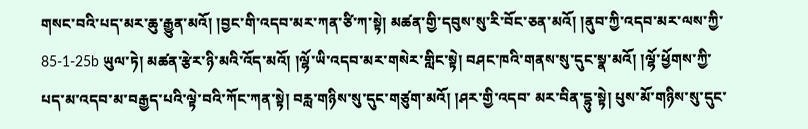གསང་བའི་པད་མར་ཆུ་རྒྱུན་མའོ། །བྱང་གི་འདབ་མར་ཀན་ཙི་ཀ་སྟེ། མཚན་གྱི་དབུས་སུ་རི་བོང་ཅན་མའོ། །ནུབ་ཀྱི་འདབ་མར་ལས་ཀྱི་ 85-1-25b ཡུལ་ཏེ། མཚན་རྩེར་ཉི་མའི་འོད་མའོ། །ལྷོ་ཡི་འདབ་མར་གསེར་གླིང་སྟེ། བཤང་ཁའི་གནས་སུ་དུང་སྣ་མའོ། །ལྷོ་ཕྱོགས་ཀྱི་པད་མ་འདབ་མ་བརྒྱད་པའི་ལྟེ་བའི་ཀོང་ཀན་སྟེ། བརླ་གཉིས་སུ་དུང་གཙུག་མའོ། །ཤར་གྱི་འདབ་ མར་བིན་དྷུ་སྟེ། པུས་མོ་གཉིས་སུ་དུང་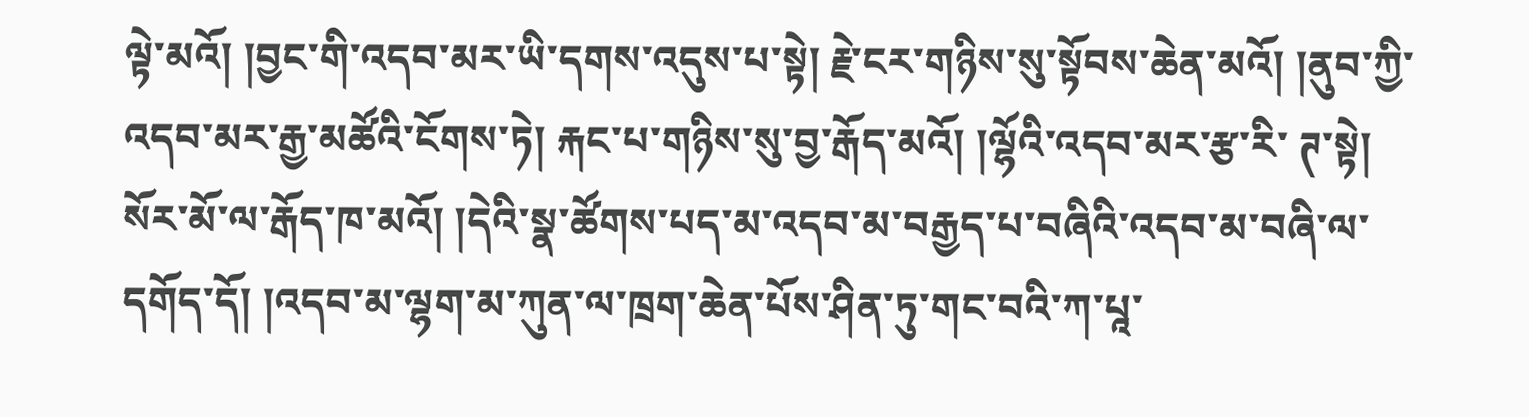ལྟེ་མའོ། །བྱང་གི་འདབ་མར་ཡི་དགས་འདུས་པ་སྟེ། རྗེ་ངར་གཉིས་སུ་སྟོབས་ཆེན་མའོ། །ནུབ་ཀྱི་འདབ་མར་རྒྱ་མཚོའི་ངོགས་ཏེ། རྐང་པ་གཉིས་སུ་བྱ་རྒོད་མའོ། །ལྷོའི་འདབ་མར་རྩ་རི་ ཊ་སྟེ། སོར་མོ་ལ་རྒོད་ཁ་མའོ། །དེའི་སྣ་ཚོགས་པད་མ་འདབ་མ་བརྒྱད་པ་བཞིའི་འདབ་མ་བཞི་ལ་དགོད་དོ། །འདབ་མ་ལྷག་མ་ཀུན་ལ་ཁྲག་ཆེན་པོས་ཤིན་ཏུ་གང་བའི་ཀ་པཱ་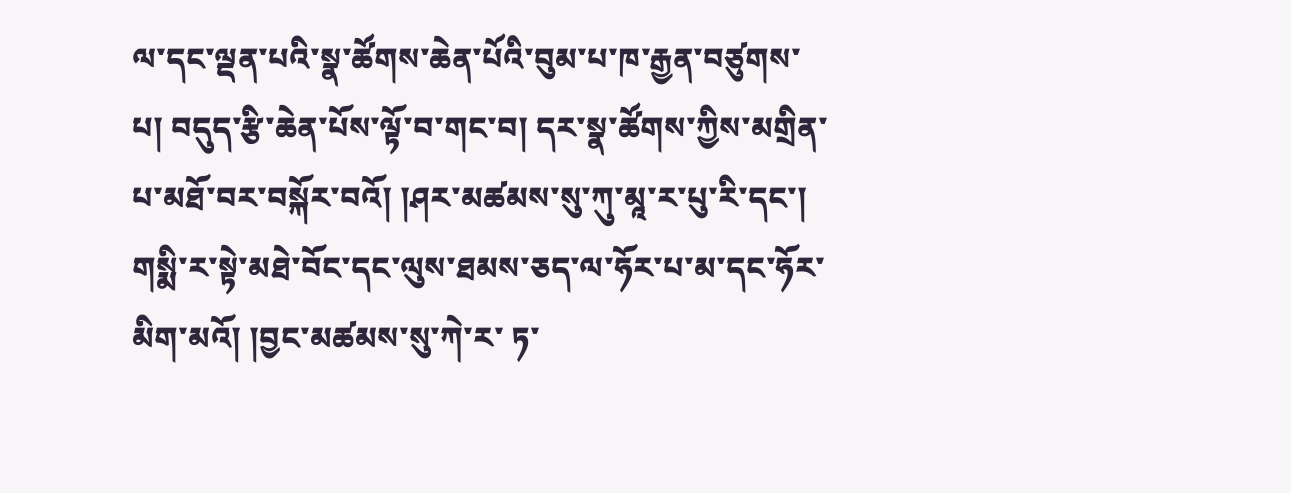ལ་དང་ལྡན་པའི་སྣ་ཚོགས་ཆེན་པོའི་བུམ་པ་ཁ་རྒྱན་བཙུགས་ པ། བདུད་རྩི་ཆེན་པོས་ལྟོ་བ་གང་བ། དར་སྣ་ཚོགས་ཀྱིས་མགྲིན་པ་མཐོ་བར་བསྐོར་བའོ། །ཤར་མཚམས་སུ་ཀུ་མཱ་ར་པུ་རི་དང་། གསྨི་ར་སྟེ་མཐེ་བོང་དང་ལུས་ཐམས་ཅད་ལ་ཧོར་པ་མ་དང་ཧོར་མིག་མའོ། །བྱང་མཚམས་སུ་ཀེ་ར་ ཏ་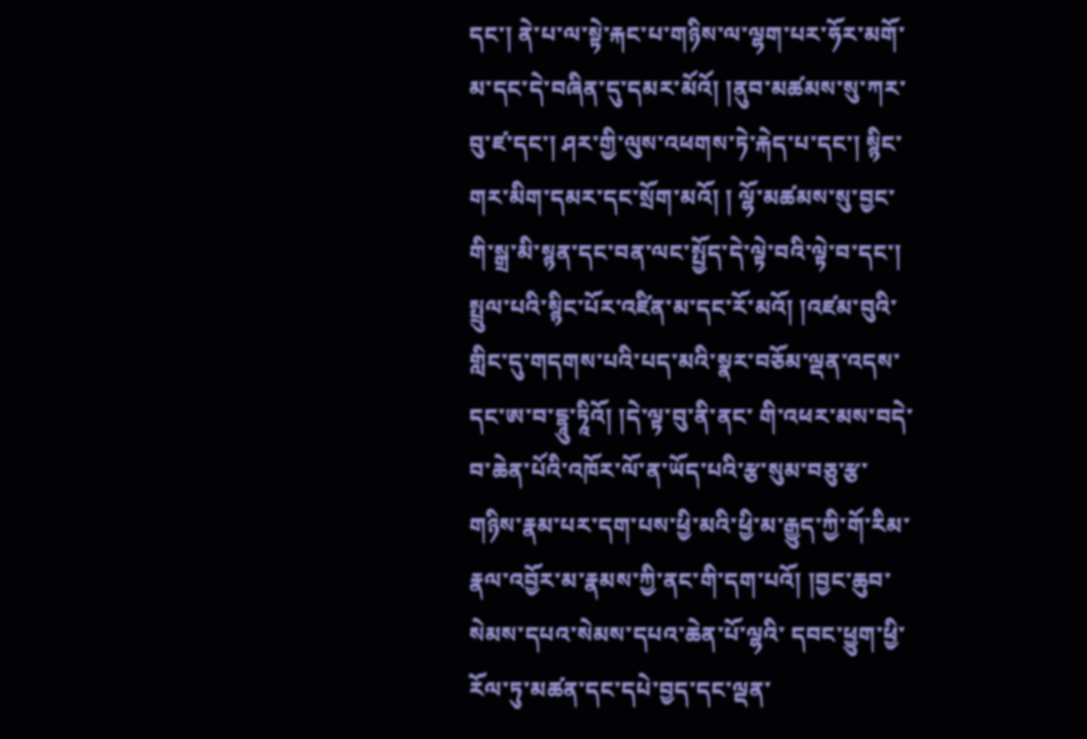དང་། ནེ་པ་ལ་སྟེ་རྐང་པ་གཉིས་ལ་ལྷག་པར་ཧོར་མགོ་མ་དང་དེ་བཞིན་དུ་དམར་མོའོ། །ནུབ་མཚམས་སུ་ཀར་བུ་ཛ་དང་། ཤར་གྱི་ལུས་འཕགས་ཏེ་རྐེད་པ་དང་། སྙིང་གར་མིག་དམར་དང་སྲོག་མའོ། ། ལྷོ་མཚམས་སུ་བྱང་གི་སྒྲ་མི་སྙན་དང་བན་ལང་སྤྱོད་དེ་ལྟེ་བའི་ལྟེ་བ་དང་། སྤྲུལ་པའི་སྙིང་པོར་འཛིན་མ་དང་རོ་མའོ། །འཛམ་བུའི་གླིང་དུ་གདགས་པའི་པད་མའི་སྣར་བཅོམ་ལྡན་འདས་དང་ཨ་བ་དྷཱུ་ཏཱིའོ། །དེ་ལྟ་བུ་ནི་ནང་ གི་འཕར་མས་བདེ་བ་ཆེན་པོའི་འཁོར་ལོ་ན་ཡོད་པའི་རྩ་སུམ་བཅུ་རྩ་གཉིས་རྣམ་པར་དག་པས་ཕྱི་མའི་ཕྱི་མ་རྒྱུད་ཀྱི་གོ་རིམ་རྣལ་འབྱོར་མ་རྣམས་ཀྱི་ནང་གི་དག་པའོ། །བྱང་ཆུབ་སེམས་དཔའ་སེམས་དཔའ་ཆེན་པོ་ལྷའི་ དབང་ཕྱུག་ཕྱི་རོལ་ཏུ་མཚན་དང་དཔེ་བྱད་དང་ལྡན་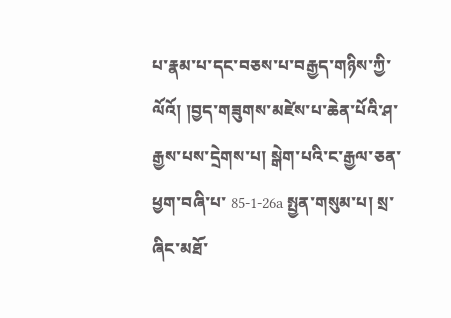པ་རྣམ་པ་དང་བཅས་པ་བརྒྱད་གཉིས་ཀྱི་ལོའོ། །བྱད་གཟུགས་མཛེས་པ་ཆེན་པོའི་ཤ་རྒྱས་པས་དྲེགས་པ། སྒེག་པའི་ང་རྒྱལ་ཅན་ཕྱག་བཞི་པ་ 85-1-26a སྤྱན་གསུམ་པ། སྲ་ཞིང་མཐོ་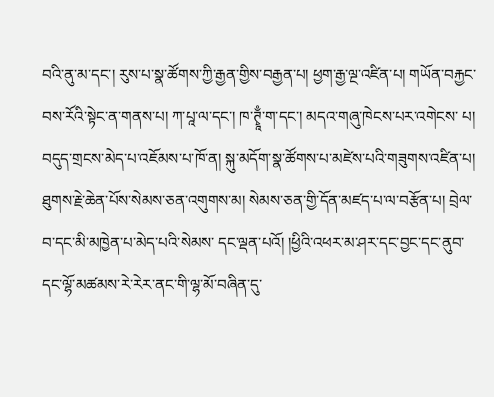བའི་ནུ་མ་དང་། རུས་པ་སྣ་ཚོགས་ཀྱི་རྒྱན་གྱིས་བརྒྱན་པ། ཕྱག་རྒྱ་ལྔ་འཛིན་པ། གཡོན་བརྐྱང་བས་རོའི་སྟེང་ན་གནས་པ། ཀ་པཱ་ལ་དང་། ཁ་ཊྭཱྃ་ག་དང་། མདའ་གཞུ་ཁེངས་པར་འགེངས་ པ། བདུད་གྲངས་མེད་པ་འཇོམས་པ་ཁོ་ན། སྐུ་མདོག་སྣ་ཚོགས་པ་མཛེས་པའི་གཟུགས་འཛིན་པ། ཐུགས་རྗེ་ཆེན་པོས་སེམས་ཅན་འགུགས་མ། སེམས་ཅན་གྱི་དོན་མཛད་པ་ལ་བརྩོན་པ། བྲེལ་བ་དང་མི་མཁྱེན་པ་མེད་པའི་སེམས་ དང་ལྡན་པའོ། །ཕྱིའི་འཕར་མ་ཤར་དང་བྱང་དང་ནུབ་དང་ལྷོ་མཚམས་རེ་རེར་ནང་གི་ལྷ་མོ་བཞིན་དུ་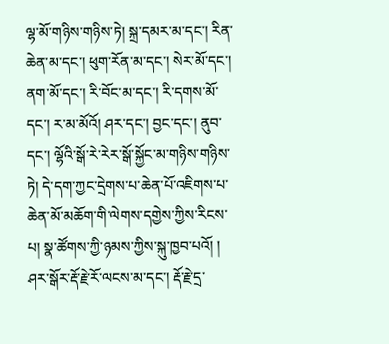ལྷ་མོ་གཉིས་གཉིས་ཏེ། སྐྲ་དམར་མ་དང་། རིན་ཆེན་མ་དང་། ཕུག་རོན་མ་དང་། སེར་མོ་དང་། ནག་མོ་དང་། རི་བོང་མ་དང་། རི་དགས་མོ་ དང་། ར་མ་མོའོ། ཤར་དང་། བྱང་དང་། ནུབ་དང་། ལྷོའི་སྒོ་རེ་རེར་སྒོ་སྐྱོང་མ་གཉིས་གཉིས་ཏེ། དེ་དག་ཀྱང་དྲེགས་པ་ཆེན་པོ་འཇིགས་པ་ཆེན་མོ་མཆོག་གི་ལེགས་དགྱེས་ཀྱིས་རིངས་པ། སྣ་ཚོགས་ཀྱི་ཉམས་ཀྱིས་སྐུ་ཁྱབ་པའོ། ། ཤར་སྒོར་རྡོ་རྗེ་རོ་ལངས་མ་དང་། རྡོ་རྗེ་དྲ་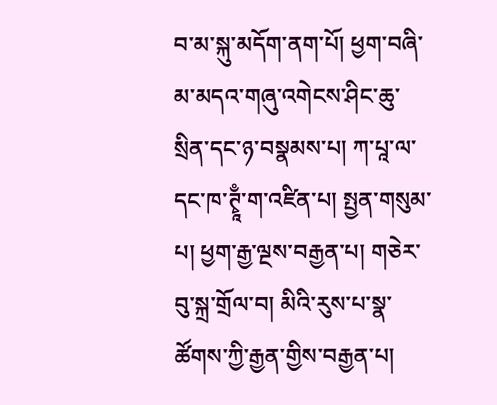བ་མ་སྐུ་མདོག་ནག་པོ། ཕྱག་བཞི་མ་མདའ་གཞུ་འགེངས་ཤིང་ཆུ་སྲིན་དང་ཉ་བསྣམས་པ། ཀ་པཱ་ལ་དང་ཁ་ཊྭཱྃ་ག་འཛིན་པ། སྤྱན་གསུམ་པ། ཕྱག་རྒྱ་ལྔས་བརྒྱན་པ། གཅེར་བུ་སྐྲ་གྲོལ་བ། མིའི་རུས་པ་སྣ་ཚོགས་ཀྱི་རྒྱན་གྱིས་བརྒྱན་པ།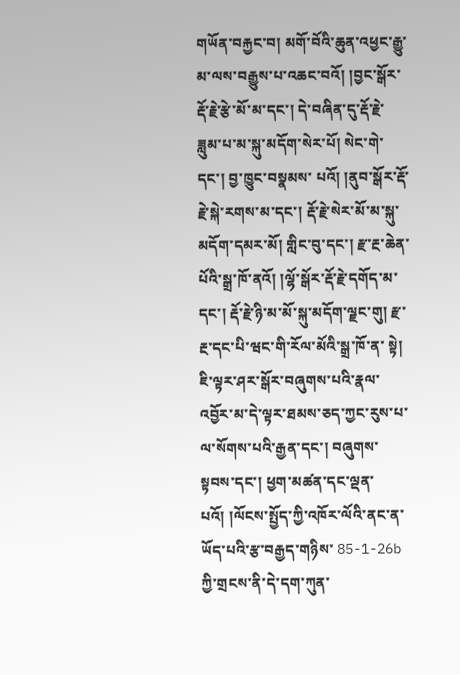གཡོན་བརྐྱང་བ། མགོ་བོའི་ཆུན་འཕྱང་རྒྱུ་མ་ལས་བརྒྱུས་པ་འཆང་བའོ། །བྱང་སྒོར་རྡོ་རྗེ་རྩེ་མོ་མ་དང་། དེ་བཞིན་དུ་རྡོ་རྗེ་ཟླུམ་པ་མ་སྐུ་མདོག་སེར་པོ། སེང་གེ་དང་། བྱ་ཁྱུང་བསྣམས་ པའོ། །ནུབ་སྒོར་རྡོ་རྗེ་སྐེ་རགས་མ་དང་། རྡོ་རྗེ་སེར་མོ་མ་སྐུ་མདོག་དམར་མོ། གླིང་བུ་དང་། རྫ་རྔ་ཆེན་པོའི་སྒྲ་ཁོ་ནའོ། །ལྷོ་སྒོར་རྡོ་རྗེ་དགོད་མ་དང་། རྡོ་རྗེ་ཉི་མ་མོ་སྐུ་མདོག་ལྗང་གུ། རྫ་རྔ་དང་པི་ཝང་གི་རོལ་མོའི་སྒྲ་ཁོ་ན་ སྟེ། ཇི་ལྟར་ཤར་སྒོར་བཞུགས་པའི་རྣལ་འབྱོར་མ་དེ་ལྟར་ཐམས་ཅད་ཀྱང་རུས་པ་ལ་སོགས་པའི་རྒྱན་དང་། བཞུགས་སྟབས་དང་། ཕྱག་མཚན་དང་ལྡན་པའོ། །ལོངས་སྤྱོད་ཀྱི་འཁོར་ལོའི་ནང་ན་ཡོད་པའི་རྩ་བརྒྱད་གཉིས་ 85-1-26b ཀྱི་གྲངས་ནི་དེ་དག་ཀུན་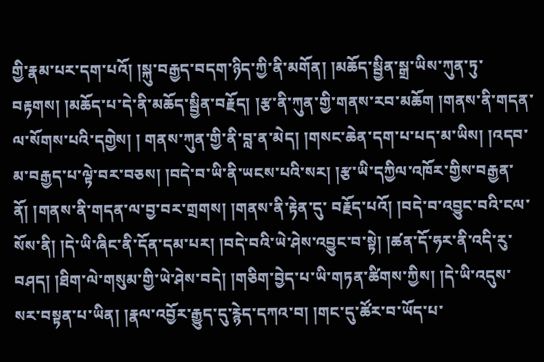གྱི་རྣམ་པར་དག་པའོ། །སྐུ་བརྒྱད་བདག་ཉིད་ཀྱི་ནི་མགོན། །མཆོད་སྦྱིན་སྒྲ་ཡིས་ཀུན་ཏུ་བརྟགས། །མཆོད་པ་དེ་ནི་མཆོད་སྦྱིན་བརྗོད། །རྩ་ནི་ཀུན་གྱི་གནས་རབ་མཆོག །གནས་ནི་གདན་ལ་སོགས་པའི་དགྱེས། ། གནས་ཀུན་གྱི་ནི་བླ་ན་མེད། །གསང་ཆེན་དག་པ་པད་མ་ཡིས། །འདབ་མ་བརྒྱད་པ་ལྟེ་བར་བཅས། །བདེ་བ་ཡི་ནི་ཡངས་པའི་སར། །རྩ་ཡི་དཀྱིལ་འཁོར་གྱིས་བརྒྱན་ནོ། །གནས་ནི་གདན་ལ་བྱ་བར་གྲགས། །གནས་ནི་རྟེན་དུ་ བརྗོད་པའོ། །བདེ་བ་འབྱུང་བའི་ངལ་སོས་ནི། །དེ་ཡི་ཞིང་ནི་དོན་དམ་པར། །བདེ་བའི་ཡེ་ཤེས་འབྱུང་བ་སྟེ། །ཚན་དོ་ཧར་ནི་འདི་རུ་བཤད། །ཐིག་ལེ་གསུམ་གྱི་ཡེ་ཤེས་བདེ། །གཅིག་བྱེད་པ་ཡི་གཏན་ཚིགས་ཀྱིས། །དེ་ཡི་འདུས་ སར་བསྟན་པ་ཡིན། །རྣལ་འབྱོར་རྒྱུད་དུ་རྙེད་དཀའ་བ། །གང་དུ་ཚོར་བ་ཡོད་པ་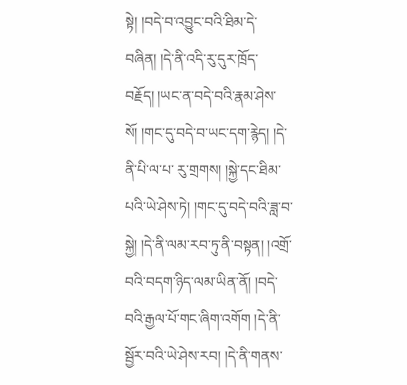སྟེ། །བདེ་བ་འབྱུང་བའི་ཐིམ་དེ་བཞིན། །དེ་ནི་འདི་རུ་དུར་ཁྲོད་བརྗོད། །ཡང་ན་བདེ་བའི་རྣམ་ཤེས་སོ། །གང་དུ་བདེ་བ་ཡང་དག་རྙེད། །དེ་ནི་པི་ལ་པ་ རུ་གྲགས། །སྐྱེ་དང་ཐིམ་པའི་ཡེ་ཤེས་ཏེ། །གང་དུ་བདེ་བའི་ཟླ་བ་སྐྱེ། །དེ་ནི་ལམ་རབ་ཏུ་ནི་བསྟན། །འགྲོ་བའི་བདག་ཉིད་ལམ་ཡིན་ནོ། །བདེ་བའི་རྒྱལ་པོ་གང་ཞིག་འགོག །དེ་ནི་སྦྱོར་བའི་ཡེ་ཤེས་རབ། །དེ་ནི་གནས་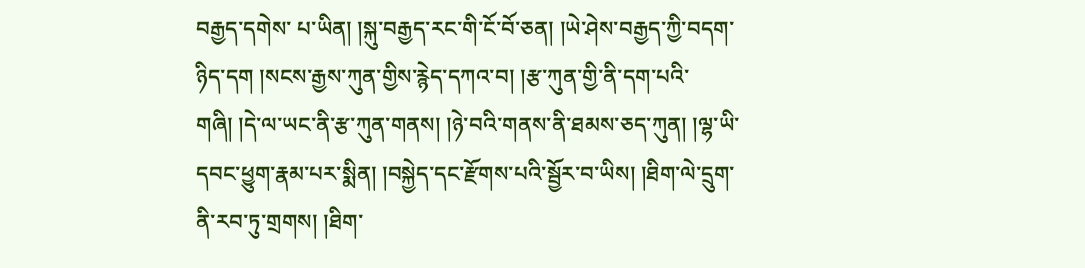བརྒྱད་དགེས་ པ་ཡིན། །སྐུ་བརྒྱད་རང་གི་ངོ་བོ་ཅན། །ཡེ་ཤེས་བརྒྱད་ཀྱི་བདག་ཉིད་དག །སངས་རྒྱས་ཀུན་གྱིས་རྙེད་དཀའ་བ། །རྩ་ཀུན་གྱི་ནི་དག་པའི་གཞི། །དེ་ལ་ཡང་ནི་རྩ་ཀུན་གནས། །ཉེ་བའི་གནས་ནི་ཐམས་ཅད་ཀུན། །ལྷ་ཡི་ དབང་ཕྱུག་རྣམ་པར་སྨིན། །བསྐྱེད་དང་རྫོགས་པའི་སྦྱོར་བ་ཡིས། །ཐིག་ལེ་དྲུག་ནི་རབ་ཏུ་གྲགས། །ཐིག་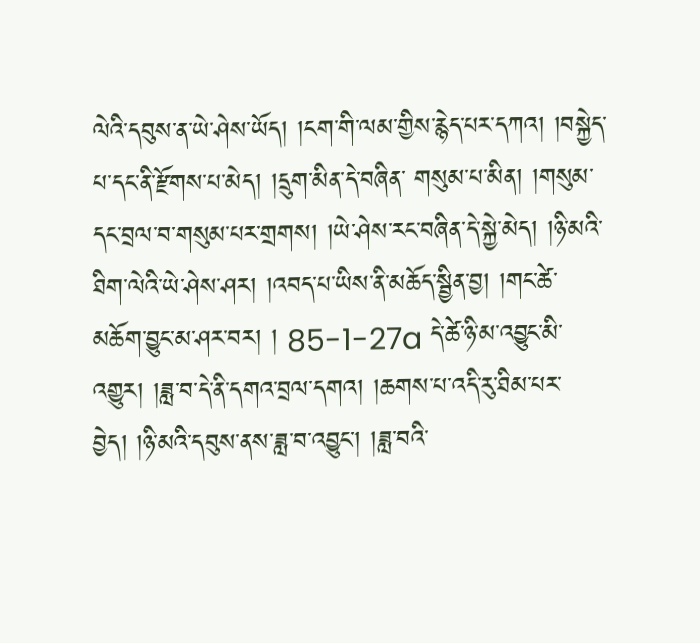ལེའི་དབུས་ན་ཡེ་ཤེས་ཡོད། །ངག་གི་ལམ་གྱིས་རྙེད་པར་དཀའ། །བསྐྱེད་པ་དང་ནི་རྫོགས་པ་མེད། །དྲུག་མིན་དེ་བཞིན་ གསུམ་པ་མིན། །གསུམ་དང་བྲལ་བ་གསུམ་པར་གྲགས། །ཡེ་ཤེས་རང་བཞིན་དེ་སྐྱེ་མེད། །ཉི་མའི་ཐིག་ལེའི་ཡེ་ཤེས་ཤར། །འབད་པ་ཡིས་ནི་མཆོད་སྦྱིན་བྱ། །གང་ཚེ་མཆོག་བྱུང་མ་ཤར་བར། ། 85-1-27a དེ་ཚེ་ཉི་མ་འབྱུང་མི་འགྱུར། །ཟླ་བ་དེ་ནི་དགའ་བྲལ་དགའ། །ཆགས་པ་འདི་རུ་ཐིམ་པར་བྱེད། །ཉི་མའི་དབུས་ནས་ཟླ་བ་འབྱུང་། །ཟླ་བའི་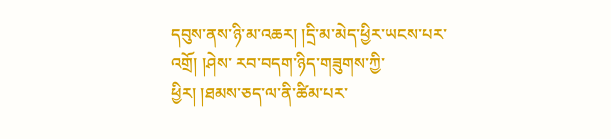དབུས་ནས་ཉི་མ་འཆར། །དྲི་མ་མེད་ཕྱིར་ཡངས་པར་འགྲོ། །ཤེས་ རབ་བདག་ཉིད་གཟུགས་ཀྱི་ཕྱིར། །ཐམས་ཅད་ལ་ནི་ཚིམ་པར་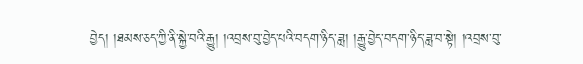བྱེད། །ཐམས་ཅད་ཀྱི་ནི་སྐྱེ་བའི་རྒྱུ། །འབྲས་བུ་བྱེད་པའི་བདག་ཉིད་ཟླ། །རྒྱུ་བྱེད་བདག་ཉིད་ཟླ་བ་སྟེ། །འབྲས་བུ་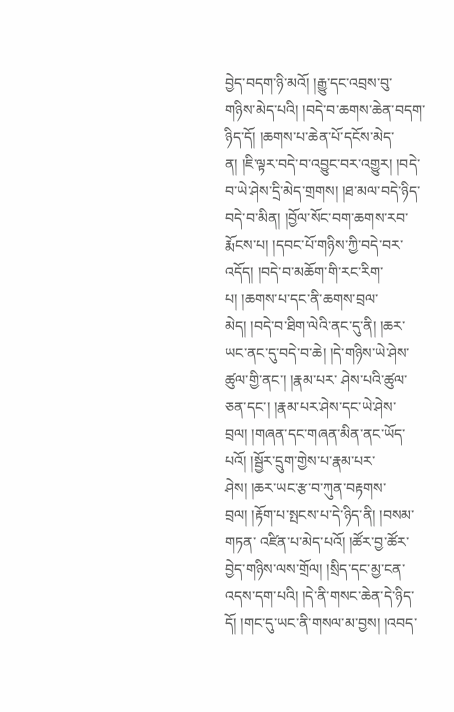བྱེད་བདག་ཉི་མའོ། །རྒྱུ་དང་འབྲས་བུ་ གཉིས་མེད་པའི། །བདེ་བ་ཆགས་ཆེན་བདག་ཉིད་དོ། །ཆགས་པ་ཆེན་པོ་དངོས་མེད་ན། །ཇི་ལྟར་བདེ་བ་འབྱུང་བར་འགྱུར། །བདེ་བ་ཡེ་ཤེས་དྲི་མེད་གྲགས། །ཐ་མལ་བདེ་ཉིད་བདེ་བ་མིན། །བྱོལ་སོང་བག་ཆགས་རབ་ རྨོངས་པ། །དབང་པོ་གཉིས་ཀྱི་བདེ་བར་འདོད། །བདེ་བ་མཆོག་གི་རང་རིག་པ། །ཆགས་པ་དང་ནི་ཆགས་བྲལ་མེད། །བདེ་བ་ཐིག་ལེའི་ནང་དུ་ནི། །ཆར་ཡང་ནང་དུ་བདེ་བ་ཆེ། །དེ་གཉིས་ཡེ་ཤེས་ཚུལ་གྱི་ནང་། །རྣམ་པར་ ཤེས་པའི་ཚུལ་ཅན་དང་། །རྣམ་པར་ཤེས་དང་ཡེ་ཤེས་བྲལ། །གཞན་དང་གཞན་མིན་ནང་ཡོད་པའོ། །སྦྱོར་དྲུག་གྱེས་པ་རྣམ་པར་ཤེས། །ཆར་ཡང་རྩ་བ་ཀུན་བརྟགས་བྲལ། །རྟོག་པ་སྤངས་པ་དེ་ཉིད་ནི། །བསམ་གཏན་ འཛིན་པ་མེད་པའོ། །ཚོར་བྱ་ཚོར་བྱེད་གཉིས་ལས་གྲོལ། །སྲིད་དང་མྱ་ངན་འདས་དག་པའི། །དེ་ནི་གསང་ཆེན་དེ་ཉིད་དོ། །གང་དུ་ཡང་ནི་གསལ་མ་བྱས། །འབད་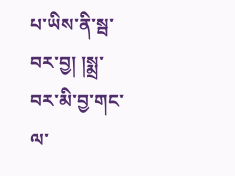པ་ཡིས་ནི་སྦ་བར་བྱ། །སྨྲ་བར་མི་བྱ་གང་ལ་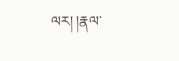ལར། །རྣལ་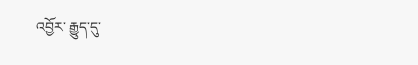འབྱོར་ རྒྱུད་དུ་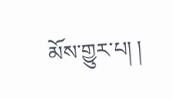མོས་གྱུར་པ། །